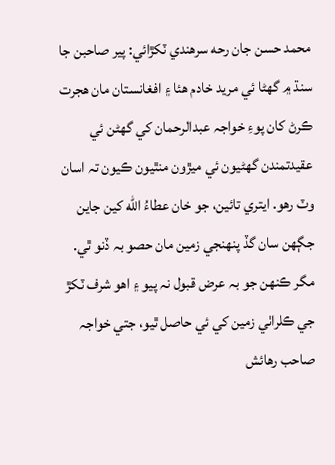محمد حسن جان رحه سرهندي ٽکڙائي: پير صاحبن جا سنڌ ۾ گهڻا ئي مريد خادم هئا ۽ افغانستان مان هجرت ڪرڻ کان پوءِ خواجہ عبدالرحمان کي گهڻن ئي عقيدتمندن گهڻيون ئي ميڙون منٿيون ڪيون تہ اسان وٽ رهو. ايتري تائين، جو خان عطاءُ الله کين جاين جڳهن سان گڏ پنھنجي زمين مان حصو بہ ڏنو ٿي. مگر ڪنهن جو بہ عرض قبول نہ پيو ۽ اهو شرف ٽکڙ جي ڪلراٺي زمين کي ئي حاصل ٿيو، جتي خواجہ صاحب رهائش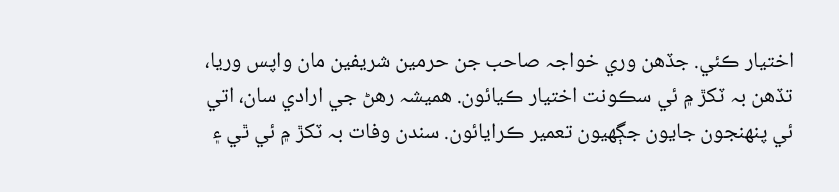اختيار ڪئي. جڏهن وري خواجہ صاحب جن حرمين شريفين مان واپس وريا، تڏهن بہ ٽکڙ ۾ ئي سڪونت اختيار ڪيائون. هميشہ رهڻ جي ارادي سان، اتي ئي پنهنجون جايون جڳهيون تعمير ڪرايائون. سندن وفات بہ ٽکڙ ۾ ئي ٿي ۽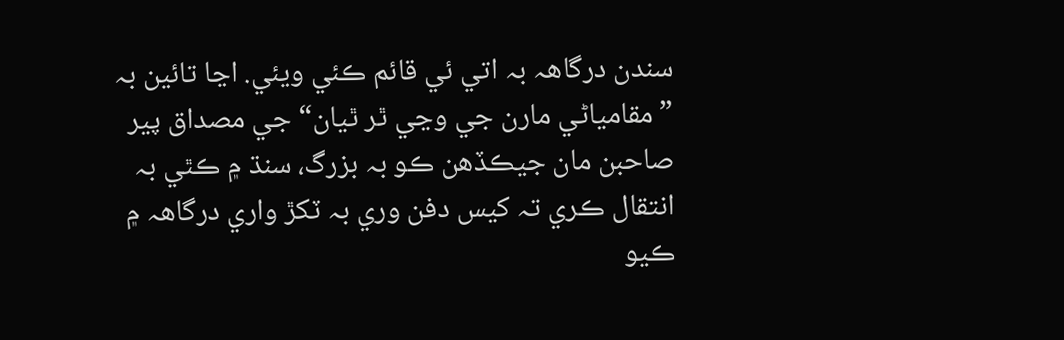سندن درگاھہ بہ اتي ئي قائم ڪئي ويئي. اڃا تائين بہ ”مقامياڻي مارن جي وڃي ٿر ٿيان“ جي مصداق پير صاحبن مان جيڪڏهن ڪو بہ بزرگ، سنڌ ۾ ڪٿي بہ انتقال ڪري تہ کيس دفن وري بہ ٽکڙ واري درگاھہ ۾ ڪيو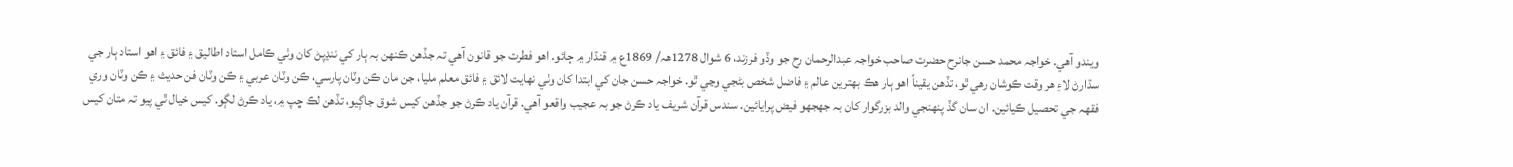ويندو آهي. خواجہ محمد حسن جانرح حضرت صاحب خواجہ عبدالرحمان رح جو وڏو فرزند، 6 شوال 1278ھہ/ 1869ع ۾ قنڌار ۾ ڄائو. اهو فطرت جو قانون آهي تہ جڏهن ڪنهن بہ ٻار کي ننڍپڻ کان وٺي ڪامل استاد اطاليق ۽ فائق ۽ اهو استاد ٻار جي سڌارڻ لاءِ هر وقت ڪوشان رهي ٿو، تڏهن يقيناً اهو ٻار هڪ بھترين عالم ۽ فاضل شخص بڻجي وڃي ٿو. خواجہ حسن جان کي ابتدا کان وٺي نهايت لائق ۽ فائق معلم مليا، جن مان ڪن وٽان پارسي، ڪن وٽان عربي ۽ ڪن وٽان فن حديث ۽ ڪن وٽان وري فقھہ جي تحصيل ڪيائين. ان سان گڏ پنھنجي والد بزرگوار کان بہ جهجهو فيض پرايائين. سندس قرآن شريف ياد ڪرڻ جو بہ عجيب واقعو آهي. قرآن ياد ڪرڻ جو جڏهن کيس شوق جاڳيو، تڏهن لڪ ڇپ ۾، ياد ڪرڻ لڳو. کيس خيال ٿي پيو تہ متان کيس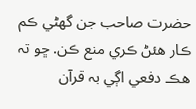حضرت صاحب جن گهڻي ڪم ڪار هئڻ ڪري منع ڪن. ڇو تہ هڪ دفعي اڳي بہ قرآن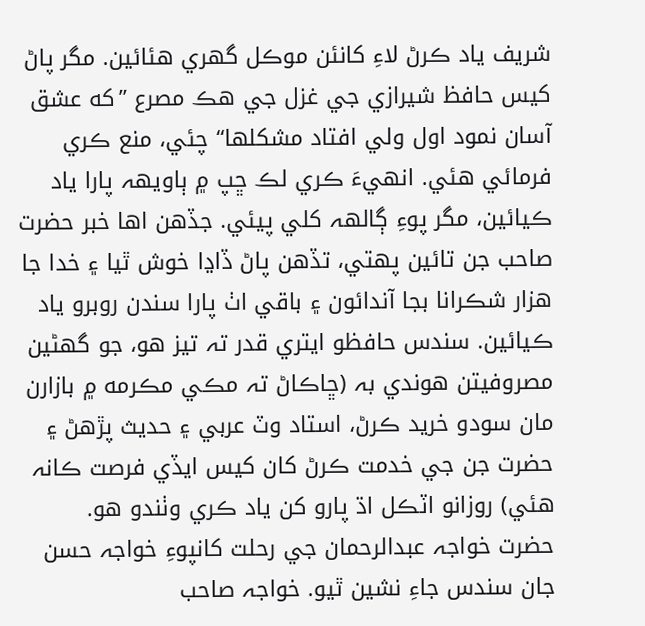شريف ياد ڪرڻ لاءِ کانئن موڪل گهري هئائين. مگر پاڻ کيس حافظ شيرازي جي غزل جي هڪ مصرع ”که عشق آسان نمود اول ولي افتاد مشکلها“ چئي، منع ڪري فرمائي هئي. انهيءَ ڪري لڪ ڇپ ۾ ٻاويھہ پارا ياد ڪيائين، مگر پوءِ ڳالھہ کلي پيئي. جڏهن اها خبر حضرت صاحب جن تائين پهتي، تڏهن پاڻ ڏاڍا خوش ٿيا ۽ خدا جا هزار شڪرانا بجا آندائون ۽ باقي اٺ پارا سندن روبرو ياد ڪيائين. سندس حافظو ايتري قدر تہ تيز هو، جو گهڻين مصروفيتن هوندي بہ (ڇاڪاڻ تہ مڪي مڪرمه ۾ بازارن مان سودو خريد ڪرڻ، استاد وٽ عربي ۽ حديث پڙهڻ ۽ حضرت جن جي خدمت ڪرڻ کان کيس ايڏي فرصت ڪانہ هئي) روزانو اٽڪل اڌ پارو کن ياد ڪري وٺندو هو.
حضرت خواجہ عبدالرحمان جي رحلت کانپوءِ خواجہ حسن جان سندس جاءِ نشين ٿيو. خواجہ صاحب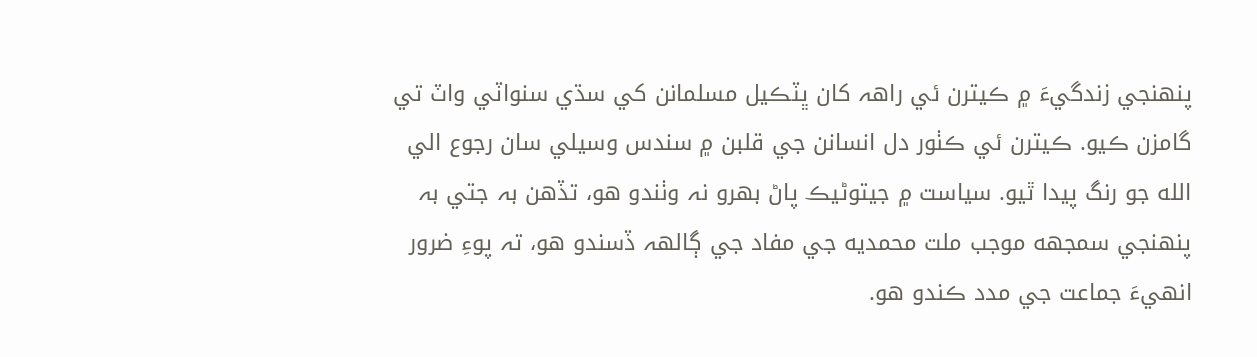پنھنجي زندگيءَ ۾ ڪيترن ئي راھہ کان ڀٽڪيل مسلمانن کي سڌي سنواٽي واٽ تي گامزن ڪيو. ڪيترن ئي ڪٺور دل انسانن جي قلبن ۾ سندس وسيلي سان رجوع الي الله جو رنگ پيدا ٿيو. سياست ۾ جيتوڻيڪ پاڻ بھرو نہ وٺندو هو، تڏهن بہ جتي بہ پنھنجي سمجهه موجب ملت محمديه جي مفاد جي ڳالھہ ڏسندو هو، تہ پوءِ ضرور انهيءَ جماعت جي مدد ڪندو هو.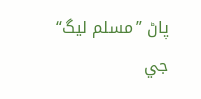پاڻ ”مسلم ليگ“ جي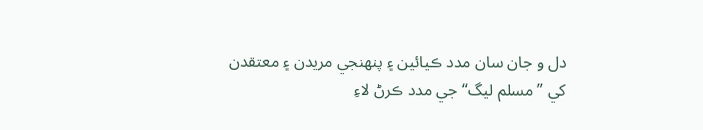دل و جان سان مدد ڪيائين ۽ پنھنجي مريدن ۽ معتقدن کي ”مسلم ليگ“ جي مدد ڪرڻ لاءِ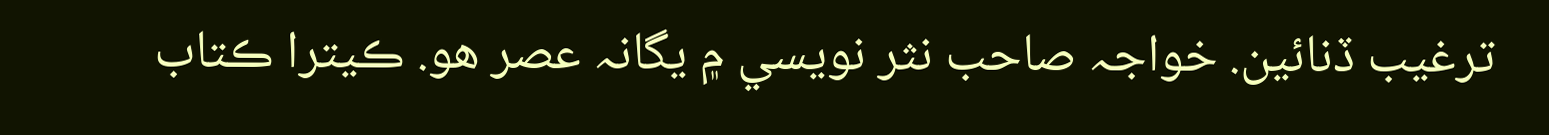ترغيب ڏنائين. خواجہ صاحب نثر نويسي ۾ يگانہ عصر هو. ڪيترا ڪتاب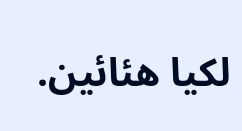لکيا هئائين.